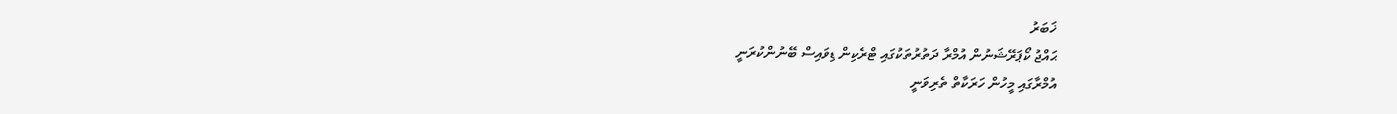ޚަބަރު
ޙައްޖު ކޯޕަރޭޝަނުން އުމްރާ ދަތުރުތަކުގައި ޓްރެކިން ޑިވައިސް ބޭނުންކުރަނީ
އުމްރާގައި މީހުން ހަރަކާތް ތެރިވަނީ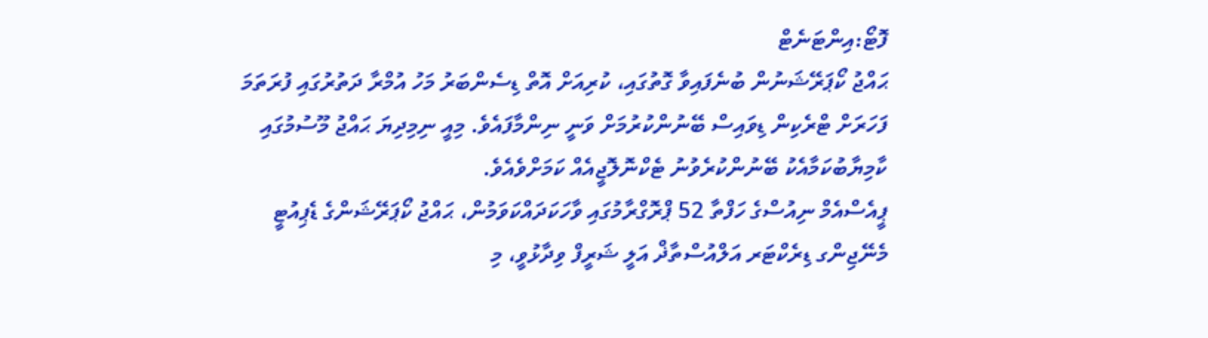ފޮޓޯ:އިންޓަނެޓް
ޙައްޖު ކޯޕަރޭޝަނުން ބުނެފައިވާ ގޮތުގައި، ކުރިއަށް އޮތް ޑިސެންބަރު މަހު އުމްރާ ދަތުރުގައި ފުރަތަމަ ފަހަރަށް ޓްރެކިން ޑިވައިސް ބޭނުންކުރުމަށް ވަނީ ނިންމާފައެވެ. މިއީ ނިމިދިޔަ ޙައްޖު މޫސުމުގައި ކާމިޔާބުކަމާއެކު ބޭނުންކުރެވުނު ޓެކްނޮލޮޖީއެއް ކަމަށްވެއެވެ.
ޕީއެސްއެމް ނިއުސްގެ ހަފްތާ 52 ޕްރޮގްރާމުގައި ވާހަކަދައްކަވަމުން، ޙައްޖު ކޯޕަރޭޝަންގެ ޑެޕިއުޓީ މެނޭޖިންގ ޑިރެކްޓަރ އަލްއުސްތާޛް އަލީ ޝަރީފް ވިދާޅުވީ، މި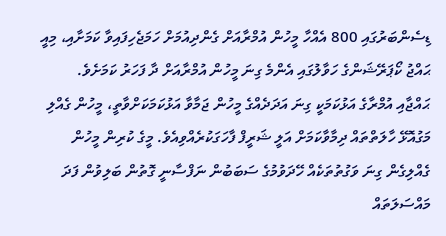ޑިސެންބަރުގައި 800 އެއްހާ މީހުން އުމްރާއަށް ގެންދިއުމަށް ހަމަޖެހިފައިވާ ކަމަށާއި، މިއީ ޙައްޖު ކޯޕަރޭޝަންގެ ހަވާލުގައި އެންމެ ގިނަ މީހުން އުމްރާއަށް ދާ ފަހަރު ކަމަށެވެ.
ޙައްޖާއި އުމްރާގެ އަޅުކަމަކީ ގިނަ އަދަދެއްގެ މީހުން ޖަމާވާ އަޅުކަމަކަށްވާތީ، މީހުން ގެއްލި މަގުއޮޅޭ ހާލަތްތައް ދިމާވާކަމަށް އަލީ ޝަރީފް ފާހަގަކުރެއްވިއެވެ. މީގެ ކުރިން މީހުން ގެއްލިގެން ގިނަ ވަގުތުތަކެއް ހޭދަވުމުގެ ސަބަބުން ނަފްސާނީ ގޮތުން ބަލިވުން ފަދަ މައްސަލަތައް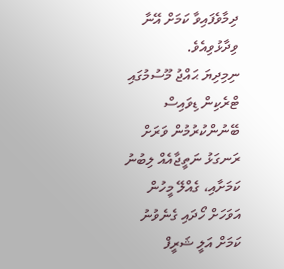ދިމާވެފައިވާ ކަމަށް އޭނާ ވިދާޅުވިއެވެ.
ނިމިދިޔަ ޙައްޖު މޫސުމުގައި ޓްރެކިން ޑިވައިސް ބޭނުންކުރުމުން ވަރަށް ރަނގަޅު ނަތީޖާއެއް ލިބުނު ކަމަށާއި، ގެއްލޭ މީހުން އަވަހަށް ހޯދައި ގެނެވުނު ކަމަށް އަލީ ޝަރީފް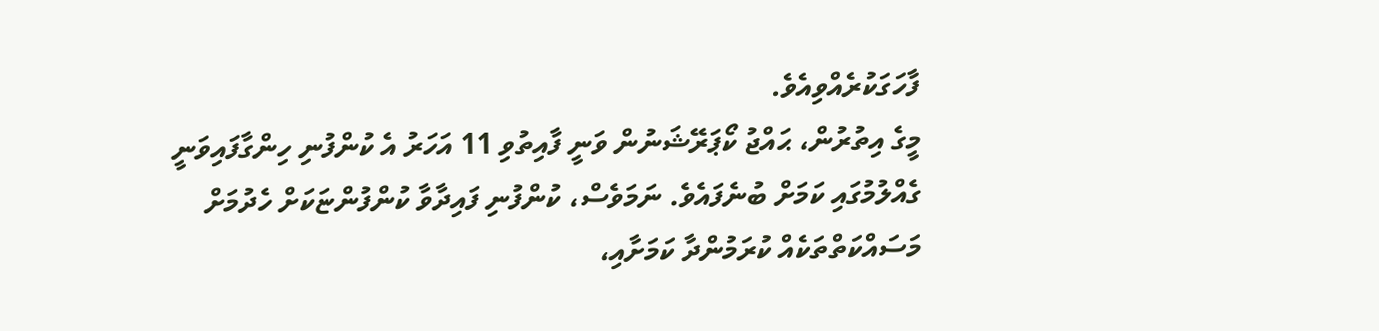ފާހަގަކުރެއްވިއެވެ.
މީގެ އިތުރުން، ޙައްޖު ކޯޕަރޭޝަނުން ވަނީ ފާއިތުވި 11 އަހަރު އެ ކުންފުނި ހިންގާފައިވަނީ ގެއްލުމުގައި ކަމަށް ބުނެފައެވެ. ނަމަވެސް، ކުންފުނި ފައިދާވާ ކުންފުންޏަކަށް ހެދުމަށް މަސައްކަތްތަކެއް ކުރަމުންދާ ކަމަށާއި،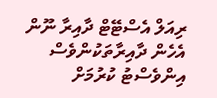ރިއަލް އެސްޓޭޓް ދާއިރާ ނޫން އެހެން ދާއިރާތަކުންވެސް އިންވެސްޓު ކުރުމަށް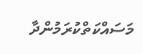މަސައްކަތްކުރަމުންދާ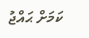ކަމަށް ޙައްޖު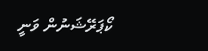ކޯޕަރޭޝަނުން ވަނީ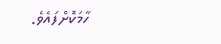ހާމަކޮށްފައެވެ.